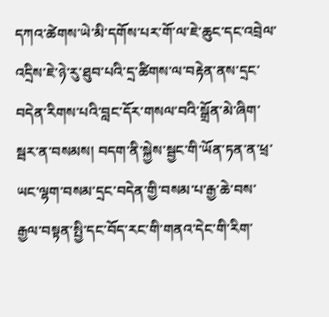དཀའ་ཚེགས་ཡེ་མི་དགོས་པར་གོ་ལ་ཇེ་ཆུང་དང་འབྲེལ་འདྲིས་ཇེ་ཉེ་རུ་ཐུབ་པའི་དྲ་ཚིགས་ལ་བརྟེན་ནས་དྲང་བདེན་རིགས་པའི་བླང་དོར་གསལ་བའི་སྒྲོན་མེ་ཞིག་སྦར་ན་བསམས། བདག་ནི་སྐྱེས་སྦྱང་གི་ཡོན་ཏན་ན་ཕྲ་ཡང་ལྷག་བསམ་དྲང་བདེན་གྱི་བསམ་པ་རྒྱ་ཆེ་བས་རྒྱལ་བསྟན་སྤྱི་དང་བོད་རང་གི་གནའ་དེང་གི་རིག་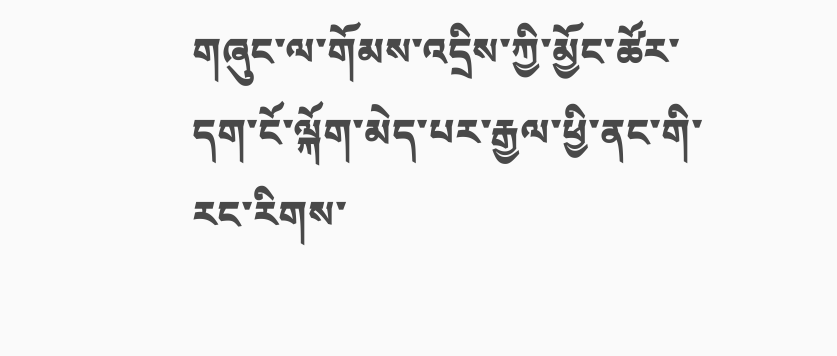གཞུང་ལ་གོམས་འདྲིས་ཀྱི་མྱོང་ཚོར་དག་ངོ་ལྐོག་མེད་པར་རྒྱལ་ཕྱི་ནང་གི་རང་རིགས་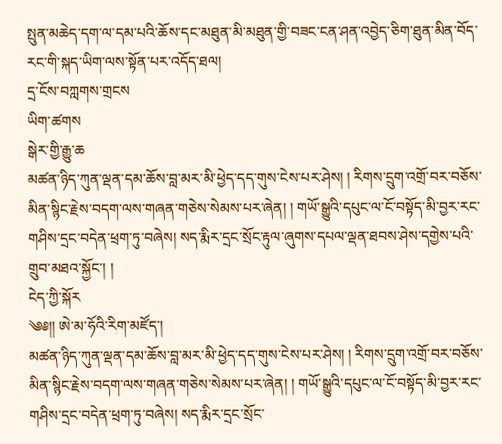སྤུན་མཆེད་དག་ལ་དམ་པའི་ཆོས་དང་མཐུན་མི་མཐུན་གྱི་བཟང་ངན་ཤན་འབྱེད་ཅིག་ཐུན་མིན་བོད་རང་གི་སྐད་ཡིག་ལས་སྟོན་པར་འདོད་ཐལ།
དྲ་ངོས་བཀླགས་གྲངས
ཡིག་ཚགས
སྒེར་གྱི་རྒྱུ་ཆ
མཚན་ཉིད་ཀུན་ལྡན་དམ་ཆོས་བླ་མར་མི་ཕྱེད་དད་གུས་ངེས་པར་ཤེས། ། རིགས་དྲུག་འགྲོ་བར་བཅོས་མིན་སྙིང་རྗེས་བདག་ལས་གཞན་གཅེས་སེམས་པར་ཞེན། ། གཡོ་སྒྱུའི་དཔུང་ལ་ངོ་བསྟོད་མི་བྱར་རང་གཤིས་དྲང་བདེན་ཕྲག་ཏུ་བཞེས། སད་རྨིར་དྲང་སྲོང་རྟུལ་ཞུགས་དཔལ་ལྡན་ཐབས་ཤེས་དགྱེས་པའི་གྲུབ་མཐའ་སྐྱོང་། །
ངེད་ཀྱི་སྐོར
༄༅།། ཨེ་མ་ཧོའི་རིག་མཛོད་།
མཚན་ཉིད་ཀུན་ལྡན་དམ་ཆོས་བླ་མར་མི་ཕྱེད་དད་གུས་ངེས་པར་ཤེས། ། རིགས་དྲུག་འགྲོ་བར་བཅོས་མིན་སྙིང་རྗེས་བདག་ལས་གཞན་གཅེས་སེམས་པར་ཞེན། ། གཡོ་སྒྱུའི་དཔུང་ལ་ངོ་བསྟོད་མི་བྱར་རང་གཤིས་དྲང་བདེན་ཕྲག་ཏུ་བཞེས། སད་རྨིར་དྲང་སྲོང་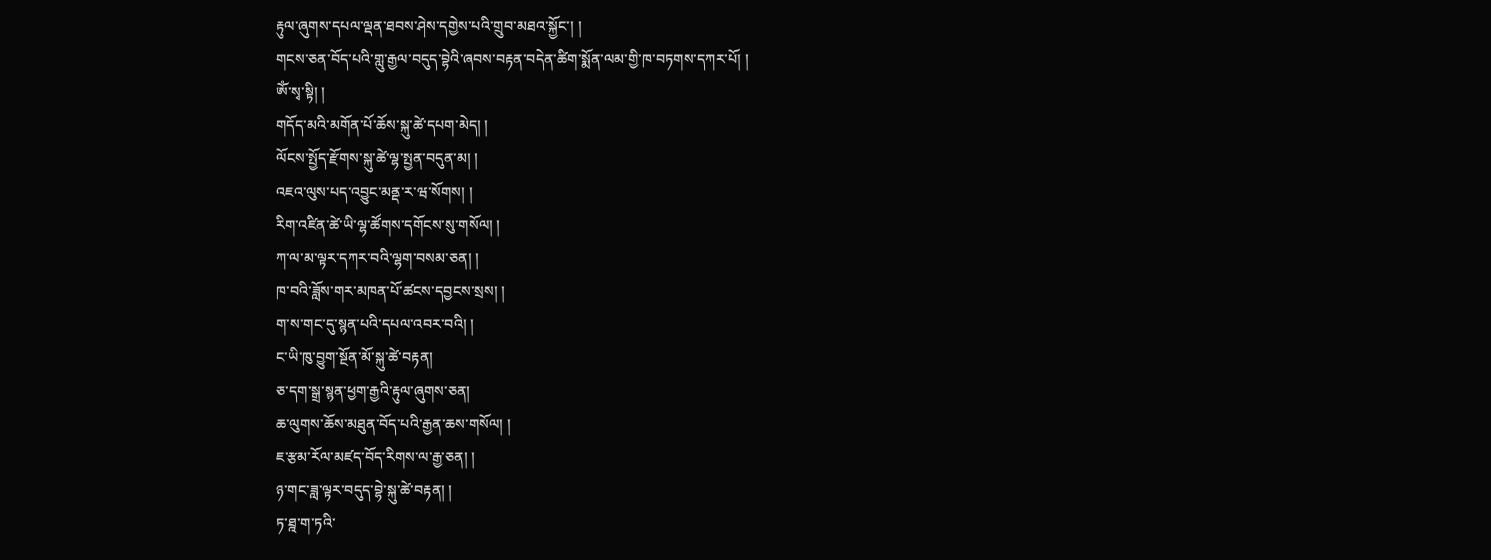རྟུལ་ཞུགས་དཔལ་ལྡན་ཐབས་ཤེས་དགྱེས་པའི་གྲུབ་མཐའ་སྐྱོང་། །
གངས་ཅན་བོད་པའི་གླུ་རྒྱལ་བདུད་བྷེའི་ཞབས་བརྟན་བདེན་ཚིག་སྨོན་ལམ་གྱི་ཁ་བཏགས་དཀར་པོ། །
ཨོཾ་སྭ་སྟི། །
གདོད་མའི་མགོན་པོ་ཆོས་སྐུ་ཚེ་དཔག་མེད། །
ལོངས་སྤྱོད་རྫོགས་སྐུ་ཚེ་ལྷ་སྤྱན་བདུན་མ། །
འཇའ་ལུས་པད་འབྱུང་མནྡ་ར་ཝ་སོགས། །
རིག་འཛིན་ཚེ་ཡི་ལྷ་ཚོགས་དགོངས་སུ་གསོལ། །
ཀ་ལ་མ་ལྟར་དཀར་བའི་ལྷག་བསམ་ཅན། །
ཁ་བའི་ཟློས་གར་མཁན་པོ་ཚངས་དབྱངས་སྲས། །
ག་ས་གང་དུ་སྙན་པའི་དཔལ་འབར་བའི། །
ང་ཡི་ཁུ་བྱུག་སྔོན་མོ་སྐུ་ཚེ་བརྟན།
ཅ་དག་སྒྲ་སྙན་ཕྱག་རྒྱའི་རྟུལ་ཞུགས་ཅན།
ཆ་ལུགས་ཆོས་མཐུན་བོད་པའི་རྒྱན་ཆས་གསོལ། །
ཇ་རྩམ་རོལ་མཛད་བོད་རིགས་ལ་རྒྱ་ཅན། །
ཉ་གང་ཟླ་ལྟར་བདུད་བྷེ་སྐུ་ཚེ་བརྟན། །
ཏ་ཐྰ་ག་ཏའི་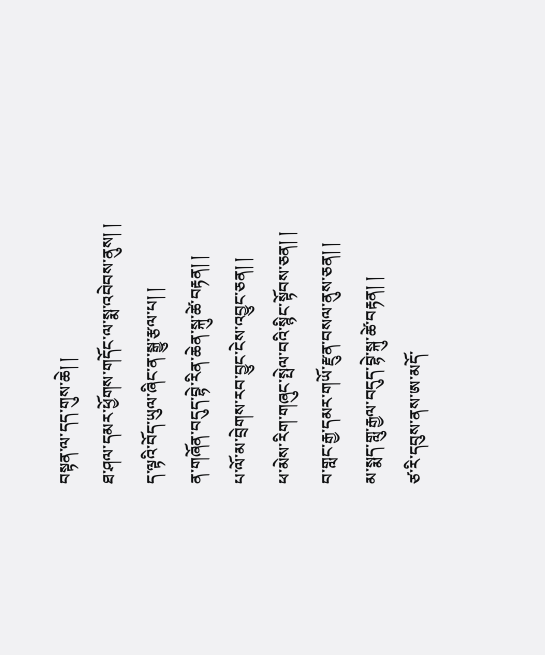བསྟན་ལ་དད་གུས་ཆེ། །
ཐ་ཤལ་དམར་ཕྱོགས་གདོང་ལ་སྨ་འབེབས་ནུས། །
ད་ལྟའི་བོད་ཡུལ་ཞིང་ན་སྒྱུ་རྩལ་པ། །
ན་གཞོན་བདུད་བྷེ་རིན་ཆེན་སྐུ་ཚེ་བརྟན། །
པ་ལོ་མ་བྲེགས་རབ་བྱུང་ངེས་འབྱུང་ཅན། །
ཕ་མེས་རིག་གཞུང་སྤེལ་བའི་སྙིང་སྟོབས་ཅན། །
བ་གླང་རྒྱ་དམར་གཡོ་རྫུན་བསལ་ནུས་ཅན། །
མ་སྨད་གླུ་རྒྱལ་བདུད་བྷེ་སྐུ་ཚེ་བརྟན། །
ཙ་རི་དབུས་ནས་ཨ་མདོ་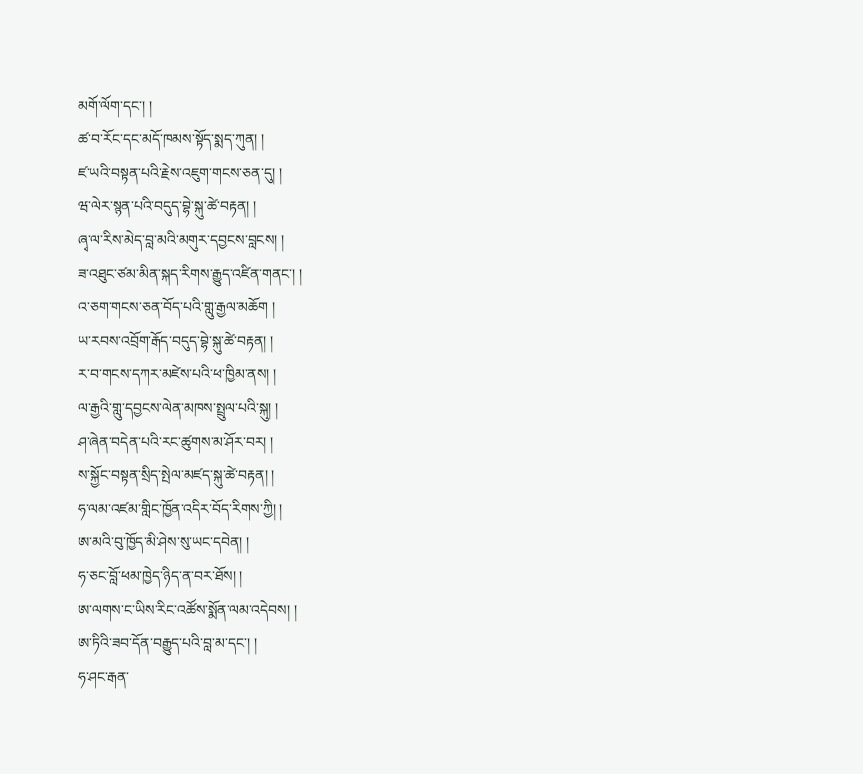མགོ་ལོག་དང་། །
ཚ་བ་རོང་དང་མདོ་ཁམས་སྟོད་སྨད་ཀུན། །
ཛ་ཡའི་བསྟན་པའི་རྗེས་འཇུག་གངས་ཅན་དུ། །
ཝ་ལེར་སྙན་པའི་བདུད་བྷེ་སྐུ་ཚེ་བརྟན། །
ཞྭ་ལ་རིས་མེད་བླ་མའི་མགུར་དབྱངས་བླངས། །
ཟ་འཐུང་ཙམ་མིན་སྐད་རིགས་རྒྱུད་འཛིན་གནང་། །
འ་ཅག་གངས་ཅན་བོད་པའི་གླུ་རྒྱལ་མཆོག །
ཡ་རབས་འབྲོག་རྒོད་བདུད་བྷེ་སྐུ་ཚེ་བརྟན། །
ར་བ་གངས་དཀར་མཛེས་པའི་ཕ་ཁྱིམ་ནས། །
ལ་རྒྱའི་གླུ་དབྱངས་ལེན་མཁས་སྤྲུལ་པའི་སྐུ། །
ཤ་ཞེན་བདེན་པའི་རང་ཚུགས་མ་ཤོར་བར། །
ས་སྐྱོང་བསྟན་སྲིད་སྤེལ་མཛད་སྐུ་ཚེ་བརྟན། །
ཧ་ལམ་འཛམ་གླིང་ཁྱོན་འདིར་བོད་རིགས་ཀྱི། །
ཨ་མའི་བུ་ཁྱོད་མི་ཤེས་སུ་ཡང་དབེན། །
ཧ་ཅང་བློ་ཕམ་ཁྱེད་ཉིད་ན་བར་ཐོས། །
ཨ་ལགས་ང་ཡིས་རིང་འཚོས་སྨོན་ལམ་འདེབས། །
ཨ་ཏིའི་ཟབ་དོན་བརྒྱུད་པའི་བླ་མ་དང་། །
ཧ་ཤང་རྒན་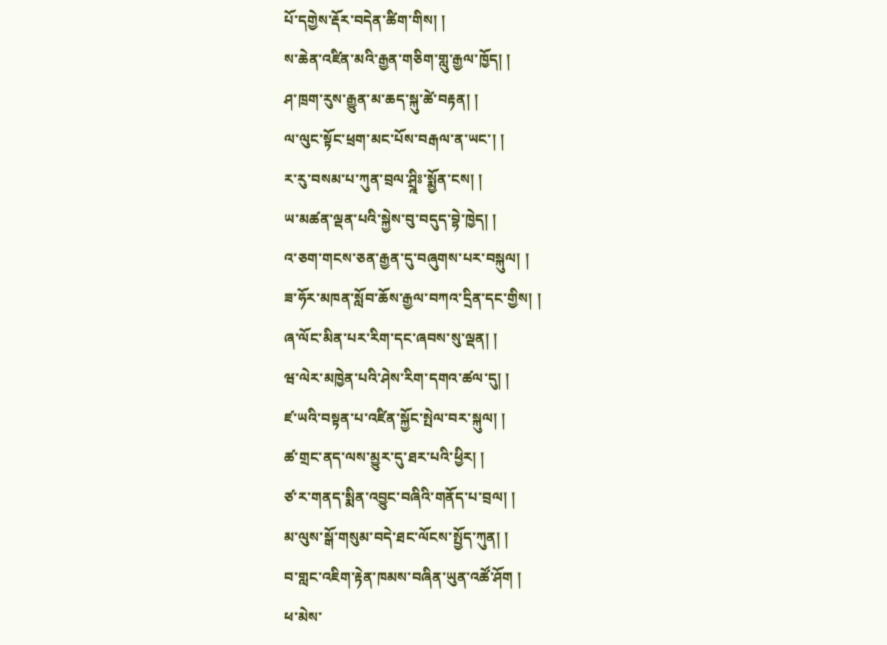པོ་དགྱེས་རྡོར་བདེན་ཚིག་གིས། །
ས་ཆེན་འཛིན་མའི་རྒྱན་གཅིག་གླུ་རྒྱལ་ཁྱོད། །
ཤ་ཁྲག་རུས་རྒྱུན་མ་ཆད་སྐུ་ཚེ་བརྟན། །
ལ་ལུང་སྟོང་ཕྲག་མང་པོས་བརྒལ་ན་ཡང་། །
ར་རུ་བསམ་པ་ཀུན་བྲལ་ཤྲྰིཿ་སྨྱོན་ངས། །
ཡ་མཚན་ལྡན་པའི་སྐྱེས་བུ་བདུད་བྷེ་ཁྱེད། །
འ་ཅག་གངས་ཅན་རྒྱན་དུ་བཞུགས་པར་བསྐུལ། །
ཟ་ཧོར་མཁན་སློབ་ཆོས་རྒྱལ་བཀའ་དྲིན་དང་གྱིས། །
ཞ་ལོང་མིན་པར་རིག་དང་ཞབས་སུ་ལྡན། །
ཝ་ལེར་མཁྱེན་པའི་ཤེས་རིག་དགའ་ཚལ་དུ། །
ཛ་ཡའི་བསྟན་པ་འཛིན་སྐྱོང་སྤེལ་བར་སྐུལ། །
ཚ་གྲང་ནད་ལས་མྱུར་དུ་ཐར་པའི་ཕྱིར། །
ཙ་ར་གནད་སྨིན་འབྱུང་བཞིའི་གནོད་པ་བྲལ། །
མ་ལུས་སྒོ་གསུམ་བདེ་ཐང་ལོངས་སྤྱོད་ཀུན། །
བ་གླང་འཇིག་རྟེན་ཁམས་བཞིན་ཡུན་འཚོ་ཤོག །
ཕ་མེས་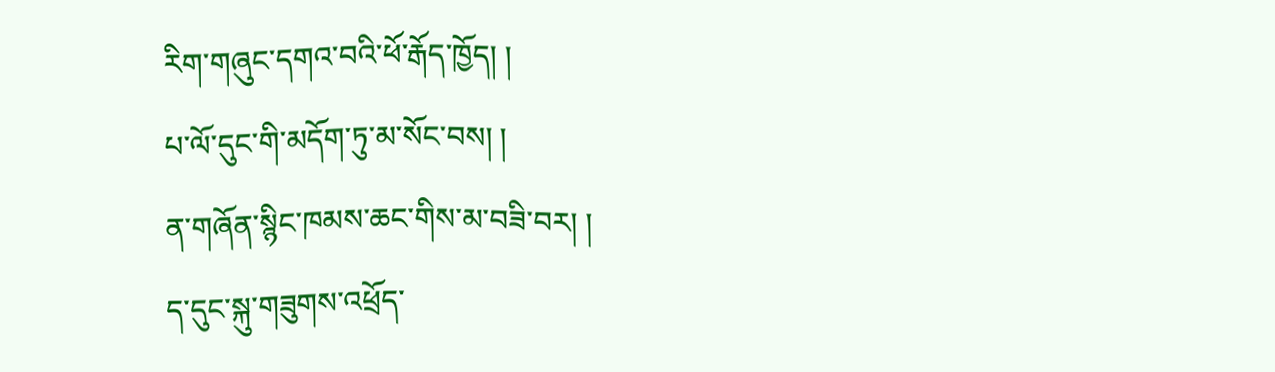རིག་གཞུང་དགའ་བའི་ཕོ་རྒོད་ཁྱོད། །
པ་ལོ་དུང་གི་མདོག་ཏུ་མ་སོང་བས། །
ན་གཞོན་སྙིང་ཁམས་ཆང་གིས་མ་བཟི་བར། །
ད་དུང་སྐུ་གཟུགས་འཕྲོད་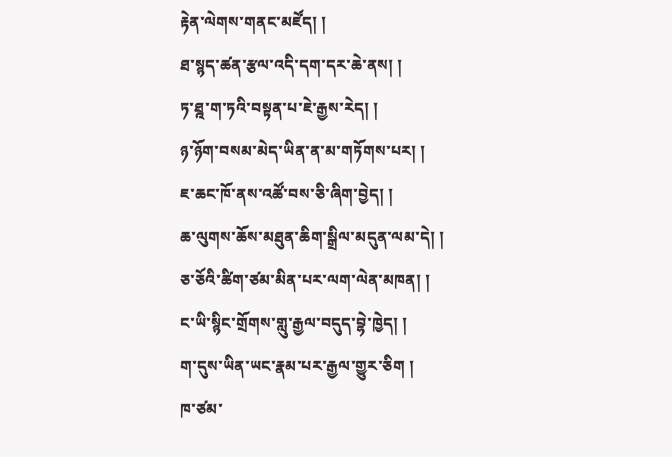རྟེན་ལེགས་གནང་མཛོད། །
ཐ་སྙད་ཚན་རྩལ་འདི་དག་དར་ཆེ་ནས། །
ཏ་ཐྰ་ག་ཏའི་བསྟན་པ་ཇེ་རྒྱས་རེད། །
ཉ་ཉོག་བསམ་མེད་ཡིན་ན་མ་གཏོགས་པར། །
ཇ་ཆང་ཁོ་ནས་འཚོ་བས་ཅི་ཞིག་བྱེད། །
ཆ་ལུགས་ཆོས་མཐུན་ཆིག་སྒྲིལ་མདུན་ལམ་དེ། །
ཅ་ཅོའི་ཚིག་ཙམ་མིན་པར་ལག་ལེན་མཁན། །
ང་ཡི་སྙིང་གྲོགས་གླུ་རྒྱལ་བདུད་བྷེ་ཁྱེད། །
ག་དུས་ཡིན་ཡང་རྣམ་པར་རྒྱལ་གྱུར་ཅིག །
ཁ་ཙམ་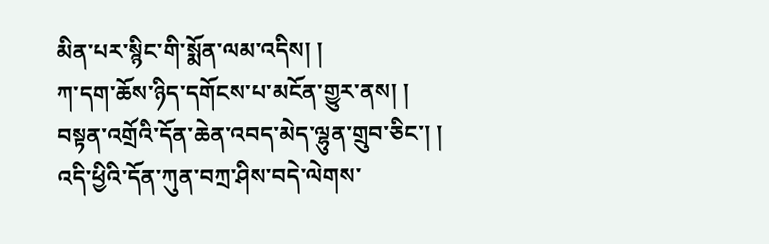མིན་པར་སྙིང་གི་སྨོན་ལམ་འདིས། །
ཀ་དག་ཆོས་ཉིད་དགོངས་པ་མངོན་གྱུར་ནས། །
བསྟན་འགྲོའི་དོན་ཆེན་འབད་མེད་ལྷུན་གྲུབ་ཅིང་། །
འདི་ཕྱིའི་དོན་ཀུན་བཀྲ་ཤིས་བདེ་ལེགས་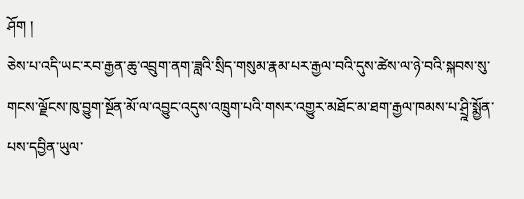ཤོག །
ཅེས་པ་འདི་ཡང་རབ་རྒྱན་ཆུ་འབྲུག་ནག་ཟླའི་སྲིད་གསུམ་རྣམ་པར་རྒྱལ་བའི་དུས་ཚེས་ལ་ཉེ་བའི་སྐབས་སུ་གངས་ལྗོངས་ཁུ་བྱུག་སྔོན་མོ་ལ་འབྱུང་འདུས་འཁྲུག་པའི་གསར་འགྱུར་མཐོང་མ་ཐག་རྒྱལ་ཁམས་པ་ཤྲྰི་སྨྱོན་པས་དབྱིན་ཡུལ་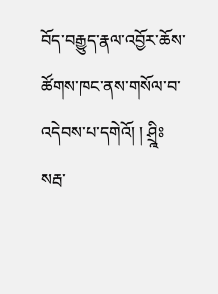བོད་བརྒྱུད་རྣལ་འབྱོར་ཆོས་ཚོགས་ཁང་ནས་གསོལ་བ་འདེབས་པ་དགེའོ། ། ཤྲྰིཿསརྦ་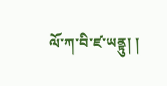ལོ་ཀ་བི་ཛ་ཡནྟུ། །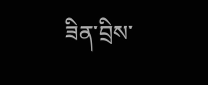ཟིན་བྲིས་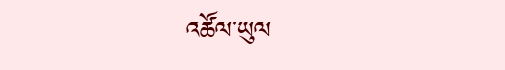འཚོལ་ཡུལ